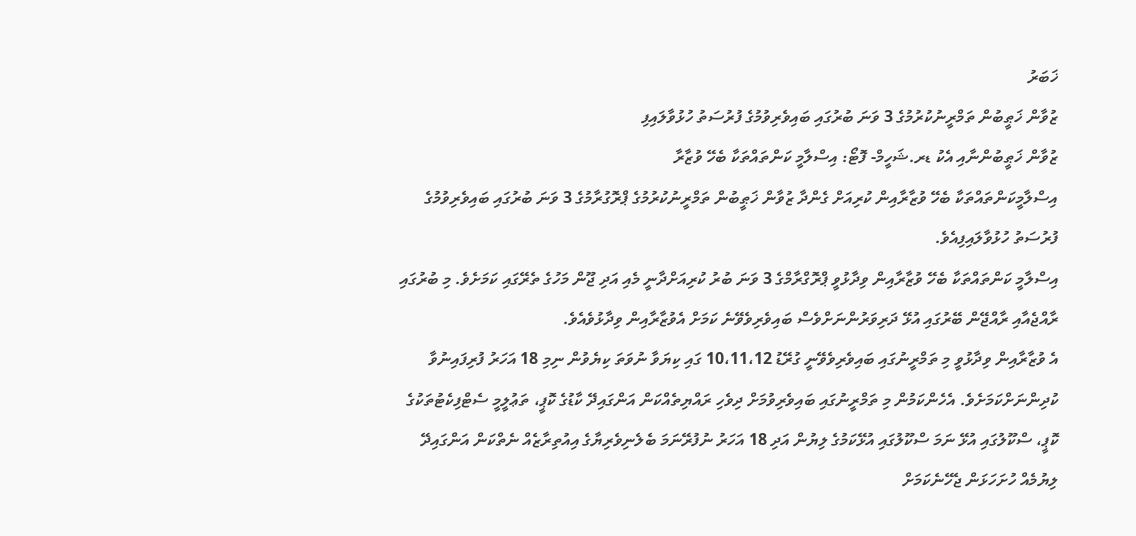ޚަބަރު
ޒުވާން ޚަޠީބުން ތަމްރީނުކުރުމުގެ 3 ވަނަ ބުރުގައި ބައިވެރިވުމުގެ ފުރުސަތު ހުޅުވާލައިފި
ޒުވާން ޚަޠީބުންނާއި އެކު ޑރ.ޝަހީމް- ފޮޓޯ: އިސްލާމީ ކަންތައްތަކާ ބެހޭ ވުޒާރާ
އިސްލާމީކަންތައްތަކާ ބެހޭ ވުޒާރާއިން ކުރިއަށް ގެންދާ ޒުވާން ޚަޠީބުން ތަމްރީނުކުރުމުގެ ޕްރޮގުރާމުގެ 3 ވަނަ ބުރުގައި ބައިވެރިވުމުގެ ފުރުސަތު ހުޅުވާލައިފިއެވެ.
އިސްލާމީ ކަންތައްތަކާ ބެހޭ ވުޒާރާއިން ވިދާޅުވީ ޕްރޮގްރާމްގެ 3 ވަނަ ބުރު ކުރިއަށްދާނީ މެއި އަދި ޖޫން މަހުގެ ތެރޭގައި ކަމަށެވެ. މި ބުރުގައި ރާއްޖެއާއި ރާއްޖޭން ބޭރުގައި އުޅޭ ދަރިވަރުންނަށްވެސް ބައިވެރިވެވޭނެ ކަމަށް އެވުޒާރާއިން ވިދާޅުވެއެވެ.
އެ ވުޒާރާއިން ވިދާޅުވީ މި ތަމްރީނުގައި ބައިވެރިވެވޭނީ ގުރޭޑު 10،11،12 ގައި ކިޔަވާ ނުވަތަ ކިޔެވުން ނިމި 18 އަހަރު ފުރިފައިނުވާ ކުދިންނަށްކަމަށެވެ. އެހެންކަމުން މި ތަމްރީނުގައި ބައިވެރިވުމަށް ދިވެހި ރައްޔިތެއްކަން އަންގައިދޭ ކާޑުގެ ކޮޕީ، ތަޢުލީމީ ސެޓްފިކެޓުތަކުގެ ކޮޕީ، ސްކޫލުގައި އުޅޭ ނަމަ ސްކޫލުގައި އުޅޭކަމުގެ ލިޔުން އަދި 18 އަހަރު ނުފުރޭނަމަ ބެލެނިވެރިޔާގެ އިއުތިރާޒެއް ނެތްކަން އަންގައިދޭ ލިޔުމެއް ހުށަހަޅަން ޖެހޭނެކަމަށް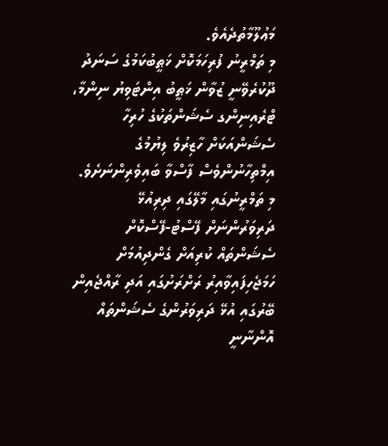މަޢުލޫމާތުދެއެވެ.
މި ތަމްރީނު ފުރިހަމަކޮށް ޚަޠީބުކަމުގެ ސަނަދު ދޫކުރެވޭނީ ޒުވާން ޚަޠީބު އިންޓަވިޔު ނިންމާ، ޓްރެއިނިންގ ސެޝަންތަކުގެ ހުރިހާ ސެޝަންއަކަށް ހާޒިރުވެ ލިޔުމުގެ އިމްތިހާނުންވެސް ފާސްވާ ބައިވެރިންނަށެވެ. މި ތަމްރީނުގައި މާލޭގައި ދިރިއުޅޭ ދަރިވަރުންނަށް ފޭސްޓު-ފޭސްކޮށް ސެޝަންތައް ކުރިއަށް ގެންދިއުމަށް ހަމަޖެހިފައިވާއިރު ރަށްރަށުގައި އަދި ރާއްޖެއިން ބޭރުގައި އުޅޭ ދަރިވަރުންގެ ސެޝަންތައް އޮންނާނީ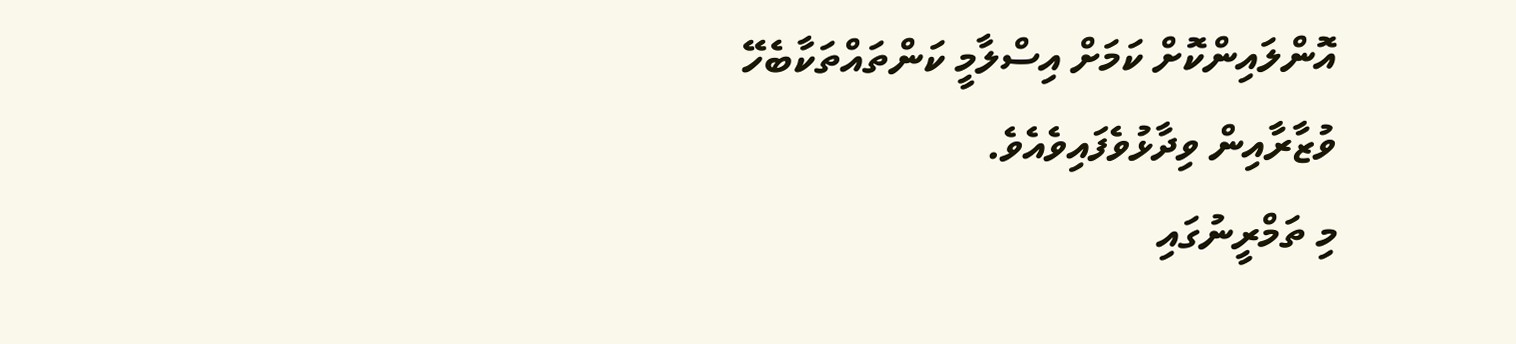އޮންލައިންކޮށް ކަމަށް އިސްލާމީ ކަންތައްތަކާބެހޭ ވުޒާރާއިން ވިދާޅުވެފައިވެއެވެ.
މި ތަމްރީނުގައި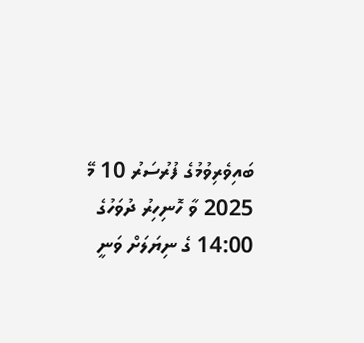ބައިވެރިވުމުގެ ފުރުސަރު 10 މޭ 2025 ވާ ހޮނިހިރު ދުވަހުގެ 14:00 ގެ ނިޔަލަށް ވަނީ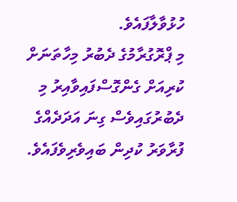ހުޅުވާލާފައެވެ.
މި ޕްރޮގުރާމުގެ ދެބުރު މިހާތަނަށް ކުރިއަށް ގެންގޮސްފައިވާއިރު މި ދެބުރުގައިވެސް ގިނަ އަދަދެއްގެ ފުރާވަރު ކުދިން ބައިވެރިވެފައެވެ.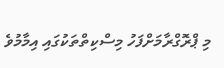މި ޕްރޮގްރާމަށްފަހު މިސްކިތްތަކުގައި އިމާމުވެ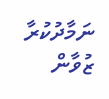ނަމާދުކުރާ ޒުވާން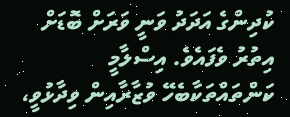ކުދިންގެ އަދަދު ވަނީ ވަރަށް ބޮޑަށް އިތުރު ވެފައެވެ. އިސްލާމީ ކަންތައްތަކާބެހޭ ވުޒާރާއިން ވިދާޅުވީ،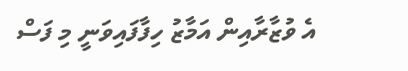އެ ވުޒާރާއިން އަމާޒު ހިފާފައިވަނީ މި ފަސް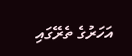އަހަރުގެ ތެރޭގައި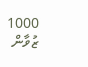1000 ޒުވާން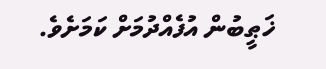ޚަޠީބުން އުފެއްދުމަށް ކަމަށެވެ.